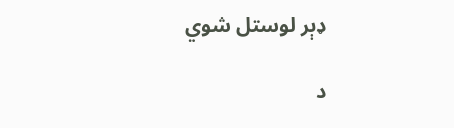ډېر لوستل شوي

د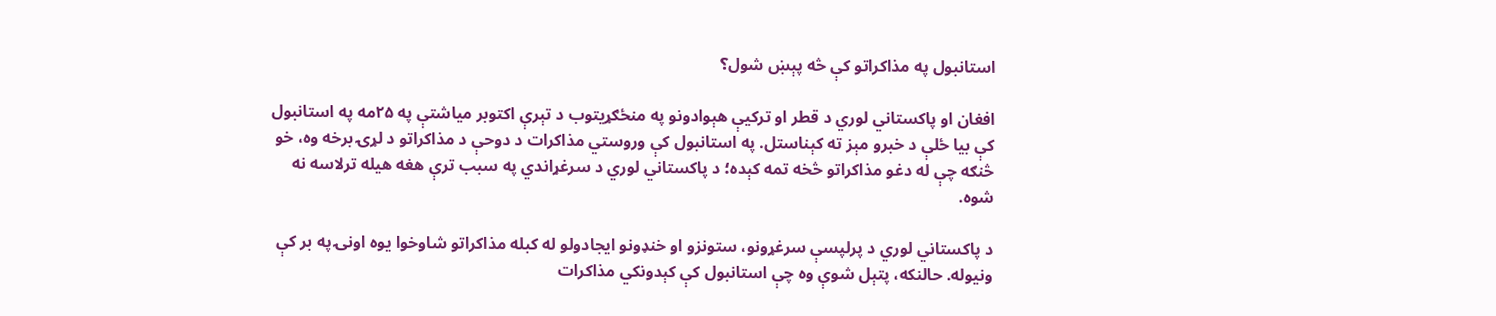استانبول په مذاکراتو کې څه پېښ شول؟

افغان او پاکستاني لوري د قطر او ترکیې هېوادونو په منځګړیتوب د تېرې اکتوبر میاشتې په ۲۵مه په استانبول کې بیا ځلې د خبرو مېز ته کېناستل. په استانبول کې وروستي مذاکرات د دوحې د مذاکراتو د لړۍ برخه وه، خو څنګه چې له دغو مذاکراتو څخه تمه کېده؛ د پاکستاني لوري د سرغړاندي په سبب ترې هغه هیله ترلاسه نه شوه.

د پاکستاني لوري د پرلپسې سرغړونو، ستونزو او خنډونو ایجادولو له کبله مذاکراتو شاوخوا یوه اونۍ په بر کې ونیوله. حالنکه، پتېل شوې وه چې استانبول کې کېدونکي مذاکرات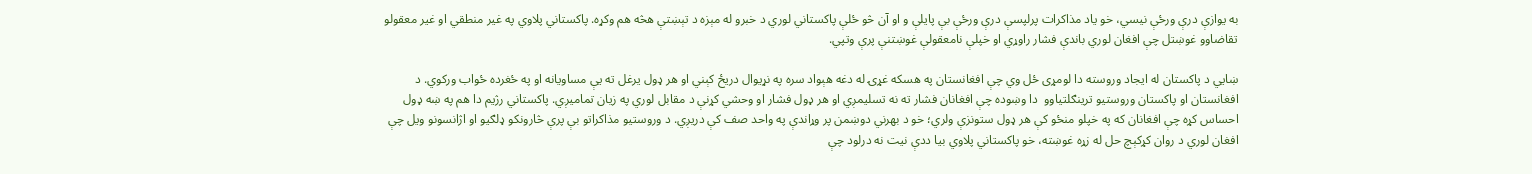به یوازې درې ورځې نیسي، خو یاد مذاکرات پرلپسې درې ورځې بې پایلې و او آن څو ځلې پاکستاني لوري د خبرو له مېزه د تېښتې هڅه هم وکړه. پاکستاني پلاوي په غیر منطقي او غیر معقولو تقاضاوو غوښتل چې افغان لوري باندې فشار راوړي او خپلې نامعقولې غوښتنې پرې وتپي.

ښایي د پاکستان له ایجاد وروسته دا لومړی ځل وي چې افغانستان په هسکه غړۍ له دغه هېواد سره په نړیوال دریځ کېني او هر ډول یرغل ته یې مساویانه او په ځغرده ځواب ورکوي. د افغانستان او پاکستان وروستیو ترینګلتیاوو  دا وښوده چې افغانان فشار ته نه تسلیمږي او هر ډول فشار او وحشي کړنې د مقابل لوري په زیان تمامیږي. پاکستاني رژیم دا هم په ښه ډول احساس کړه چې افغانان که په خپلو منځو کې هر ډول ستونزې ولري؛ خو د بهرني دوښمن پر وړاندې په واحد صف کې دریږي. د وروستیو مذاکراتو بې پرې څارونکو ډلګیو او اژانسونو ویل چې افغان لوري د روان کړکېچ حل له زړه غوښته، خو پاکستاني پلاوي بیا ددې نیت نه درلود چې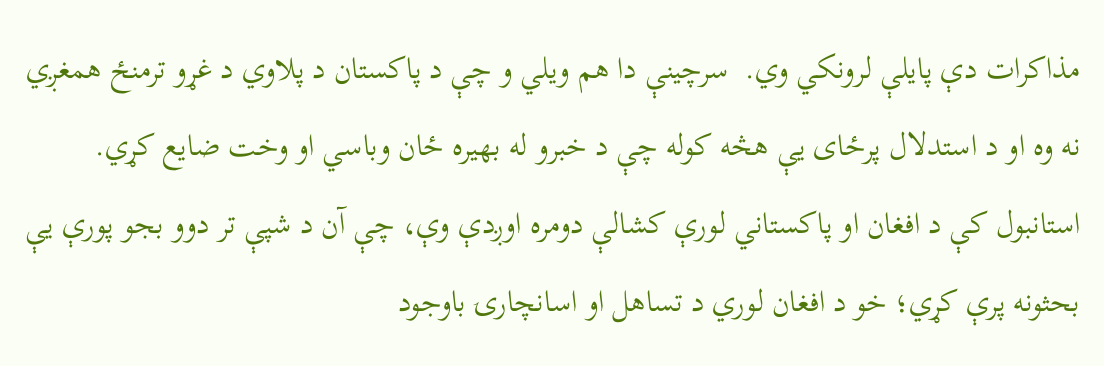مذاکرات دې پایلې لرونکي وي.  سرچینې دا هم ویلي و چې د پاکستان د پلاوي د غړو ترمنځ همغږي نه وه او د استدلال پرځای یې هڅه کوله چې د خبرو له بهیره ځان وباسي او وخت ضایع کړي. استانبول کې د افغان او پاکستاني لورې کشالې دومره اوږدې وې، چې آن د شپې تر دوو بجو پورې یې بحثونه پرې کړي؛ خو د افغان لوري د تساهل او اسانچارۍ باوجود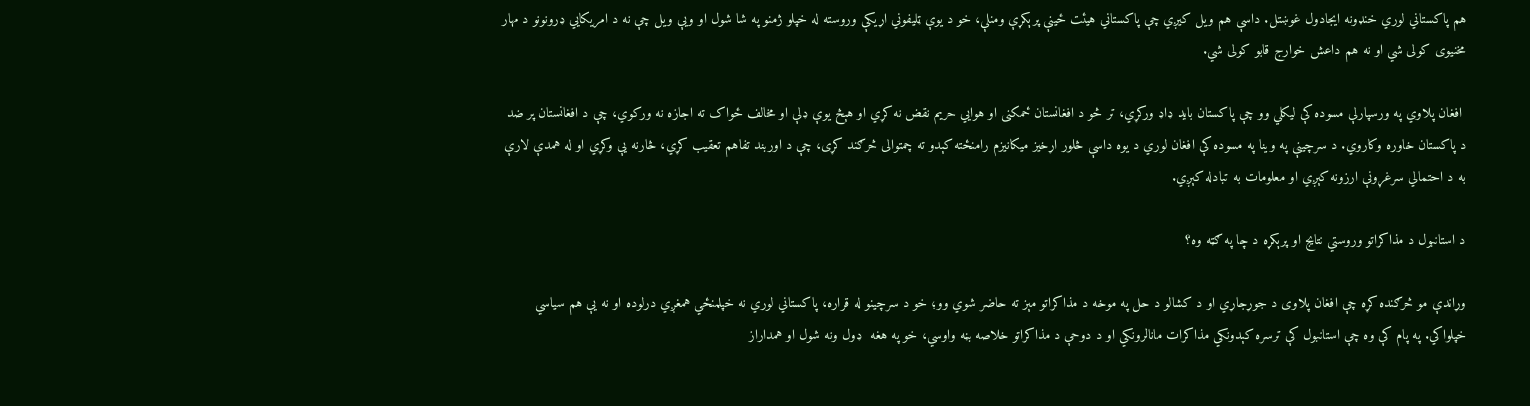هم پاکستاني لوري خنډونه ایجادول غوښتل. داسې هم ویل کیږي چې پاکستاني هیئت ځینې پرېکړې ومنلې، خو د یوې ټلیفوني اړیکې وروسته له خپلو ژمنو په شا شول او ویې ویل چې نه د امریکایي ډرونونو د مهار مخنیوی کولی شي او نه هم داعش خوارج قابو کولی شي.

 افغان پلاوي په ورسپارلې مسوده کې لیکلي وو چې پاکستان باید ډاډ ورکړي، تر څو د افغانستان ځمکنی او هوايي حریم نقض نه کړي او هېڅ یوې ډلې او مخالف ځواک ته اجازه نه ورکوي، چې د افغانستان پر ضد د پاکستان خاوره وکاروي. د سرچینې په وینا په مسوده کې افغان لوري د یوه داسې څلور اړخیز میکانیزم رامنځته کېدو ته چمتوالی څرګند کړی، چې د اوربند تفاهم تعقیب کړي، څارنه یې وکړي او له همدې لارې به د احتمالي سرغړونې ارزونه کېږي او معلومات به تبادله کېږي.

د استانبول د مذاکراتو وروستي نتایج او پرېکړه د چا په ګټه وه؟

وړاندې مو څرګنده کړه چې افغان پلاوی د جوړجاړي او د کشالو د حل په موخه د مذاکراتو مېز ته حاضر شوي وو؛ خو د سرچینو له قراره، پاکستاني لوري نه خپلمنځي همغږي درلوده او نه یې هم سیاسي خپلواکي. په پام کې وه چې استانبول کې ترسره کېدونکي مذاکرات مانالرونکي او د دوحې د مذاکراتو خلاصه بڼه واوسي، خو په هغه  ډول ونه شول او همداراز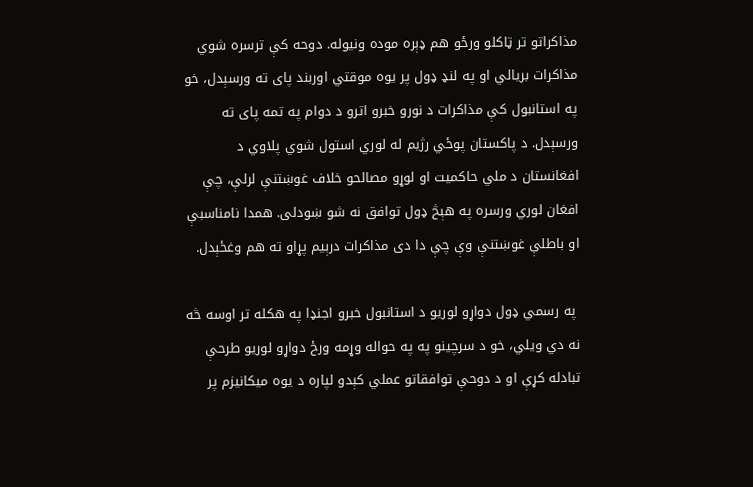مذاکراتو تر ټاکلو ورځو هم ډېره موده ونیوله. دوحه کې ترسره شوي مذاکرات بریالي او په لنډ ډول پر یوه موقتي اوربند پای ته ورسېدل، خو په استانبول کې مذاکرات د نورو خبرو اترو د دوام په تمه پای ته ورسېدل. د پاکستان پوځي رژیم له لوري استول شوي پلاوي د افغانستان د ملي حاکمیت او لوړو مصالحو خلاف غوښتنې لرلې، چې افغان لوري ورسره په هېڅ ډول توافق نه شو ښودلی. همدا نامناسبې او باطلې غوښتنې وې چې دا دی مذاکرات درېیم پړاو ته هم وغځېدل.

 په رسمي ډول دواړو لوریو د استانبول خبرو اجنډا په هکله تر اوسه څه نه دي ویلي، خو د سرچینو په په حواله وړمه ورځ دواړو لوریو طرحې تبادله کړې او د دوحې توافقاتو عملي کېدو لپاره د یوه میکانیزم پر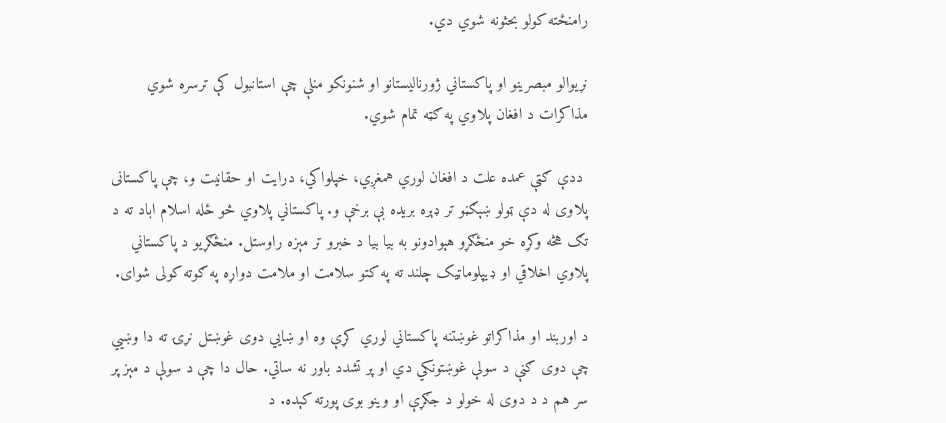رامنځته کولو بحثونه شوي دي.

نړیوالو مبصرینو او پاکستاني ژورنالیستانو او شنونکو منلې چې استانبول کې ترسره شوي مذاکرات د افغان پلاوي په ګټه تمام شوي.

 ددې ګټې عمده علت د افغان لوري همغږي، خپلواکي، درایت او حقانیت و، چې پاکستانی پلاوی له دې ټولو ښېګڼو تر ډېره بریده بې برخې و. پاکستاني پلاوي څو ځله اسلام اباد ته د تګ هڅه وکړه خو منځګړو هېوادونو به بیا بیا د خبرو تر مېزه راوستل. منځګړیو د پاکستاني پلاوي اخلاقي او ډيپلوماټیک چلند ته په کتو سلامت او ملامت دواړه په ګوته کولی شوای.

د اوربند او مذاکراتو غوښتنه پاکستاني لوري کړې وه او ښایي دوی غوښتل نړۍ ته دا وښیي چې دوی ګنې د سولې غوښتونکي دي او پر تشدد باور نه ساتي. حال دا چې د سولې د مېز پر سر هم د د دوی له خولو د جګړې او وینو بوی پورته کېده. د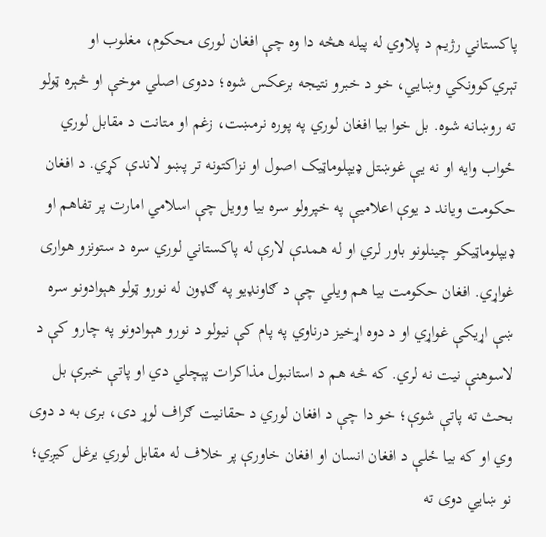پاکستاني رژیم د پلاوي له پیله هڅه دا وه چې افغان لوری محکوم، مغلوب او تېري‌کوونکي وښایي، خو د خبرو نتیجه برعکس شوه؛ ددوی اصلي موخې او څېره ټولو ته روښانه شوه. بل خوا بیا افغان لوري په پوره نرمښت، زغم او متانت د مقابل لوري ځواب وایه او نه یې غوښتل ډیپلوماټيک اصول او نزاکتونه تر پښو لاندې کړي. د افغان حکومت ویاند د یوې اعلامیې په خپرولو سره بیا وویل چې اسلامي امارت پر تفاهم او ډیپلوماټیکو چینلونو باور لري او له همدې لارې له پاکستاني لوري سره د ستونزو هواری غواړي. افغان حکومت بیا هم ویلي چې د ګاونډیو په ګډون له نورو ټولو هېوادونو سره ښې اړیکې غواړي او د دوه اړخیز درناوي په پام کې نیولو د نورو هېوادونو په چارو کې د  لاسوهنې نیت نه لري. که څه هم د استانبول مذاکرات پېچلي دي او پاتې خبرې بل بحث ته پاتې شوې؛ خو دا چې د افغان لوري د حقانیت ګراف لوړ دی، بری به د دوی وي او که بیا ځلې د افغان انسان او افغان خاورې پر خلاف له مقابل لوري یرغل کیږي؛ نو ښایي دوی ته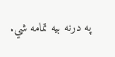په درنه بیه تمامه شي.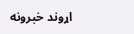اړوند خبرونه